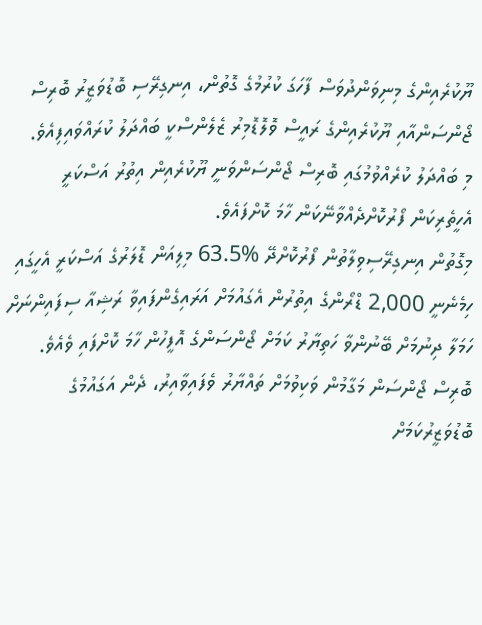ޔޫކުރެއިންގެ މިނިވަންދުވަސް ފާހަގަ ކުރުމުގެ ގޮތުން، އިނގިރޭސި ބޮޑުވަޒީރު ބޮރިސް ޖޯންސަންއާއި ޔޫކުރެއިންގެ ރައީސް ވޮލޮޑޮމިރު ޒެލެންސްކީ ބައްދަލު ކުރައްވައިފިއެވެ.
މި ބައްދަލު ކުރެއްވުމުގައި ބޮރިސް ޖޯންސަންވަނީ ޔޫކުރެއިން އިތުރު އަސްކަރީ އެހީތެރިކަން ފޯރުކޮށްދެއްވާނޭކަން ހާމަ ކޮށްފައެވެ.
މިގޮތުން އިނގިރޭސިވިލާތުން ފޯރުކޮށްދޭ %63.5 މިލިއަން ޑޮލަރުގެ އަސްކަރީ އެހީގައި ހިމެނެނީ 2,000 ޑްރޯންގެ އިތުރުން އެގައުމަށް އަރައިގެންފައިވާ ރަޝިއާ ސިފައިންނަށް ހަމަލާ ދިނުމަށް ބޭނުންވާ ހަތިޔާރު ކަމަށް ޖޯންސަންގެ އޮފީހުން ހާމަ ކޮށްފައި ވެއެވެ.
ބޮރިސް ޖޯންސަން މަގާމުން ވަކިވުމަށް ތައްޔާރު ވެފައިވާއިރު، ދެން އަގައުމުގެ ބޮޑުވަޒީރުކަމަށް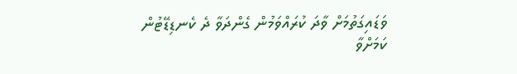ވަޑައިގަތުމަށް ވާދަ ކުރައްވަމުން ގެންދަވާ ދެ ކެނޑިޑޭޓުން ކަމަށްވާ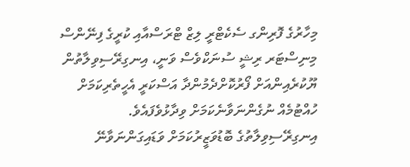މިހާރުގެ ފޮރިންގ ސެކެޓްރީ ލިޒް ޓްރަސްއާއި ކުރީގެ ފިނޭންސް މިނިސްޓަރ ރިޝީ ސުނަކްވެސް ވަނީ، އިނގިރޭސިވިލާތުން ޔޫކުރެއިންއަށް ފޯރުކޮށްދެމުންދާ އަސްކަރީ އެހީތެރިކަމަށް ހުއްޓުމެއް ނުގެންނަވާނެކަމަށް ވިދާޅުވެފައެވެ.
އިނގިރޭސިވިލާތުގެ ބޮޑުވަޒީރުކަމަށް ވަޑައިގަންނަވާނޭ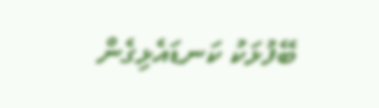ބޭފުޅަކު ކަނޑައެޅިގެން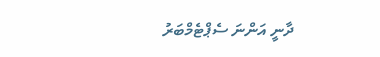ދާނީ އަންނަ ސެޕްޓެމްބަރު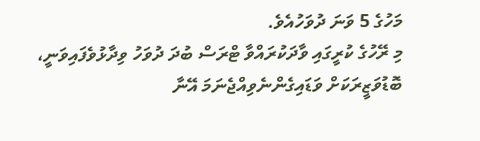މަހުގެ 5 ވަނަ ދުވަހުއެވެ.
މި ރޭހުގެ ކުރީގައި ވާދަކުރައްވާ ޓްރަސް ބުދަ ދުވަހު ވިދާޅުވެފައިވަނީ، ބޮޑުވަޒީރަކަށް ވަޑައިގެންނެވިއްޖެނަމަ އޭނާ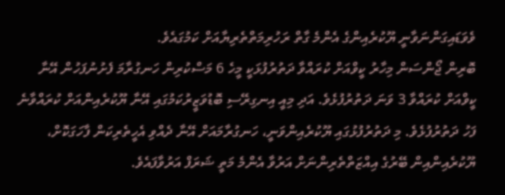ވެވަޑައިގަންނަވާނީ ޔޫކުރެއިންގެ އެންމެ ގާތް ރަހުރިމަތްތެރިޔާއަށް ކަމުގައެވެ.
ބޮރިން ޖޯންސަން މިހާރު ކީވްއަށް ކުރައްވާ ދަތުރުފުޅަކީ މީހެ 6 މަސްކުރިން ހަނގުރާމަ ފެށުނުފަހުން އޭނާ ކީވްއަށް ކުރައްވާ 3 ވަނަ ދަތުރުފުޅެވެ. އަދި މިއީ އިނގިރޭސި ބޮޑުވަޒީރުކަމުގައި އޭނާ ޔޫކުރެއިންއަށް ކުރައްވާނެ ފަހު ދަތުރުފުޅެވެ. މި ދަތުރުފުޅުގައި ޔޫކުރެއިންވަނީ، ހަނގުރާމައަށް އޭނާ ދެއްވި އެހީތެރިކަން ފާހަގަކޮށް، ޔޫކުރެއިންއިން ބޭރުގެ އިއްޒަތްތެރިންނަށް އަރުވާ އެންމެ މަތީ ޝަރަފް އަރުވާފައެވެ.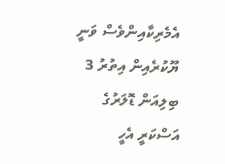އެމެރިކާއިންވެސް ވަނީ ޔޫކުރެއިން އިތުރު 3 ބިލިއަން ޑޮލަރުގެ އަސްކަރީ އެހީ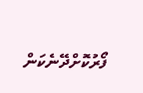ފޯރުކޮށްދޭނެކަން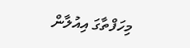މިހަފްތާގަ އިއުލާން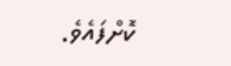ކޮށްފައެވެ.